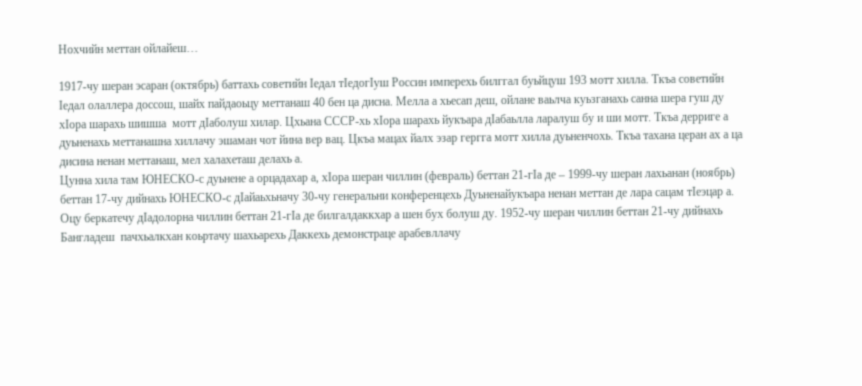Нохчийн меттан ойлайеш…

1917-чу шеран эсаран (октябрь) баттахь советийн Iедал тIедогIуш Россин имперехь билггал буьйцуш 193 мотт хилла. Ткъа советийн Iедал олаллера доссош, шайх пайдаоьцу меттанаш 40 бен ца дисна. Мелла а хьесап деш, ойлане ваьлча куьзганахь санна шера гуш ду хIора шарахь шишша  мотт дIаболуш хилар. Цхьана СССР-хь хIора шарахь йукъара дIабаьлла ларалуш бу и ши мотт. Ткъа дерриге а дуьненахь меттанашна хиллачу эшаман чот йина вер вац. Цкъа мацах йалх эзар гергга мотт хилла дуьненчохь. Ткъа тахана церан ах а ца дисина ненан меттанаш, мел халахеташ делахь а.
Цунна хила там ЮНЕСКО-с дуьнене а орцадахар а, хIора шеран чиллин (февраль) беттан 21-гIа де – 1999-чу шеран лахьанан (ноябрь) беттан 17-чу дийнахь ЮНЕСКО-с дIайаьхьначу 30-чу генеральни конференцехь Дуьненайукъара ненан меттан де лара сацам тIеэцар а.
Оцу беркатечу дIадолорна чиллин беттан 21-гIа де билгалдаккхар а шен бух болуш ду. 1952-чу шеран чиллин беттан 21-чу дийнахь Бангладеш  пачхьалкхан коьртачу шахьарехь Даккехь демонстраце арабевллачу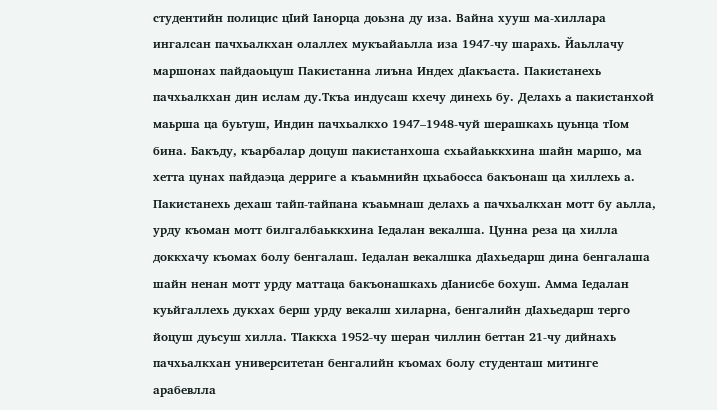студентийн полицис цIий Iанорца доьзна ду иза. Вайна хууш ма-хиллара  ингалсан пачхьалкхан олаллех мукъайаьлла иза 1947-чу шарахь. Йаьллачу маршонах пайдаоьцуш Пакистанна лиъна Индех дIакъаста. Пакистанехь пачхьалкхан дин ислам ду.Ткъа индусаш кхечу динехь бу. Делахь а пакистанхой маьрша ца буьтуш, Индин пачхьалкхо 1947–1948-чуй шерашкахь цуьнца тIом бина. Бакъду, къарбалар доцуш пакистанхоша схьайаьккхина шайн маршо, ма хетта цунах пайдаэца дерриге а къаьмнийн цхьабосса бакъонаш ца хиллехь а. Пакистанехь дехаш тайп-тайпана къаьмнаш делахь а пачхьалкхан мотт бу аьлла, урду къоман мотт билгалбаьккхина Iедалан векалша. Цунна реза ца хилла доккхачу къомах болу бенгалаш. Iедалан векалшка дIахьедарш дина бенгалаша шайн ненан мотт урду маттаца бакъонашкахь дIанисбе бохуш. Амма Iедалан куьйгаллехь дукхах берш урду векалш хиларна, бенгалийн дIахьедарш терго йоцуш дуьсуш хилла. ТIаккха 1952-чу шеран чиллин беттан 21-чу дийнахь пачхьалкхан университетан бенгалийн къомах болу студенташ митинге арабевлла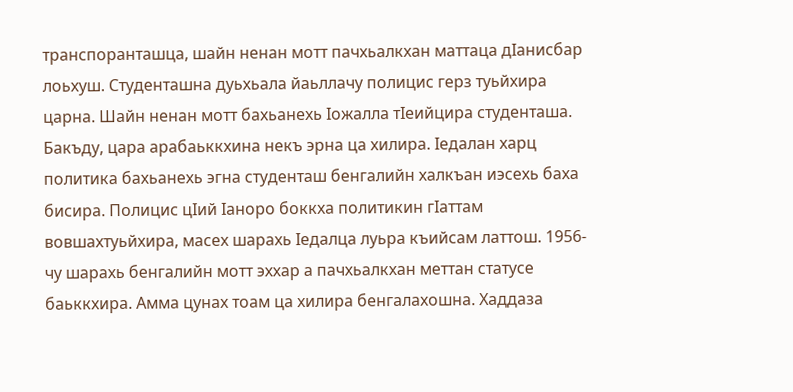транспоранташца, шайн ненан мотт пачхьалкхан маттаца дIанисбар лоьхуш. Студенташна дуьхьала йаьллачу полицис герз туьйхира царна. Шайн ненан мотт бахьанехь Iожалла тIеийцира студенташа. Бакъду, цара арабаьккхина некъ эрна ца хилира. Iедалан харц политика бахьанехь эгна студенташ бенгалийн халкъан иэсехь баха бисира. Полицис цIий Iаноро боккха политикин гIаттам вовшахтуьйхира, масех шарахь Iедалца луьра къийсам латтош. 1956-чу шарахь бенгалийн мотт эххар а пачхьалкхан меттан статусе баьккхира. Амма цунах тоам ца хилира бенгалахошна. Хаддаза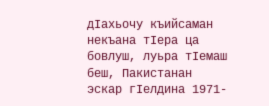дIахьочу къийсаман некъана тIера ца бовлуш, луьра тIемаш беш, Пакистанан эскар гIелдина 1971-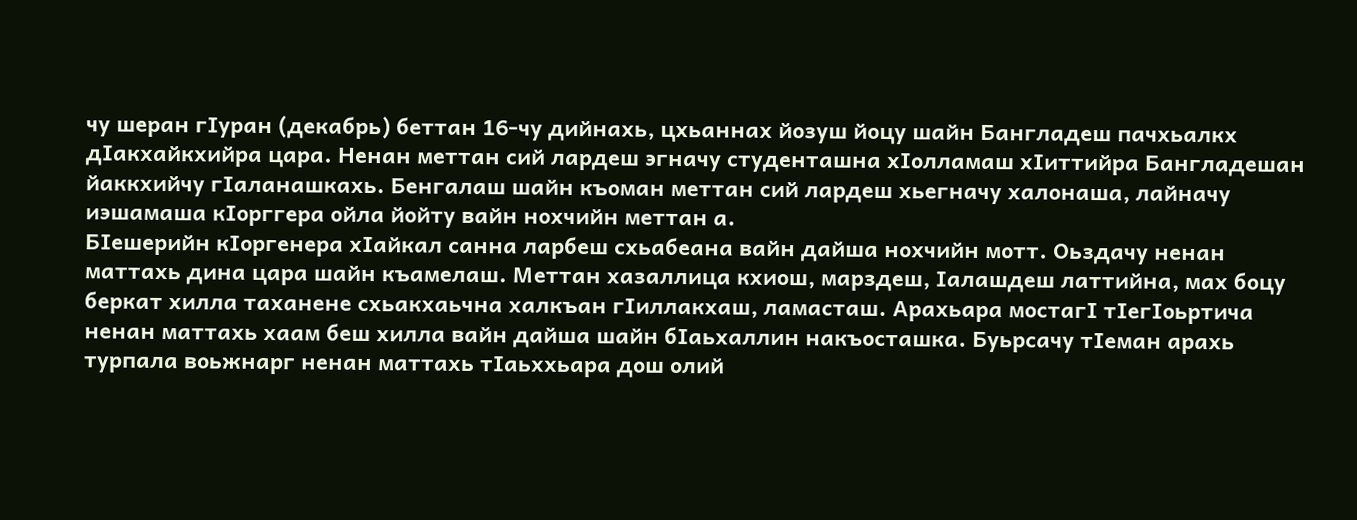чу шеран гIуран (декабрь) беттан 16-чу дийнахь, цхьаннах йозуш йоцу шайн Бангладеш пачхьалкх дIакхайкхийра цара. Ненан меттан сий лардеш эгначу студенташна хIолламаш хIиттийра Бангладешан йаккхийчу гIаланашкахь. Бенгалаш шайн къоман меттан сий лардеш хьегначу халонаша, лайначу иэшамаша кIорггера ойла йойту вайн нохчийн меттан а.
БIешерийн кIоргенера хIайкал санна ларбеш схьабеана вайн дайша нохчийн мотт. Оьздачу ненан маттахь дина цара шайн къамелаш. Меттан хазаллица кхиош, марздеш, Iалашдеш латтийна, мах боцу беркат хилла таханене схьакхаьчна халкъан гIиллакхаш, ламасташ. Арахьара мостагI тIегIоьртича ненан маттахь хаам беш хилла вайн дайша шайн бIаьхаллин накъосташка. Буьрсачу тIеман арахь турпала воьжнарг ненан маттахь тIаьххьара дош олий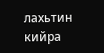лахьтин кийра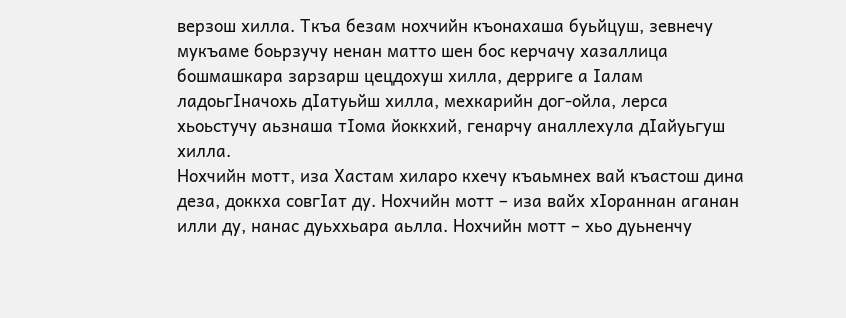верзош хилла. Ткъа безам нохчийн къонахаша буьйцуш, зевнечу мукъаме боьрзучу ненан матто шен бос керчачу хазаллица бошмашкара зарзарш цецдохуш хилла, дерриге а Iалам ладоьгIначохь дIатуьйш хилла, мехкарийн дог-ойла, лерса хьоьстучу аьзнаша тIома йоккхий, генарчу аналлехула дIайуьгуш хилла.
Нохчийн мотт, иза Хастам хиларо кхечу къаьмнех вай къастош дина деза, доккха совгIат ду. Нохчийн мотт – иза вайх хIораннан аганан илли ду, нанас дуьххьара аьлла. Нохчийн мотт – хьо дуьненчу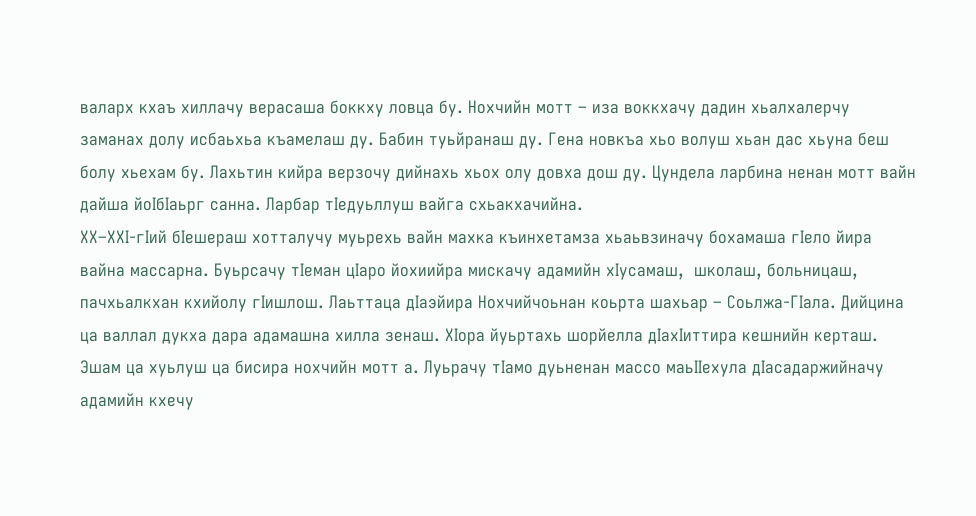валарх кхаъ хиллачу верасаша боккху ловца бу. Нохчийн мотт – иза воккхачу дадин хьалхалерчу заманах долу исбаьхьа къамелаш ду. Бабин туьйранаш ду. Гена новкъа хьо волуш хьан дас хьуна беш болу хьехам бу. Лахьтин кийра верзочу дийнахь хьох олу довха дош ду. Цундела ларбина ненан мотт вайн дайша йоIбIаьрг санна. Ларбар тIедуьллуш вайга схьакхачийна.
ХХ–ХХI-гIий бIешераш хотталучу муьрехь вайн махка къинхетамза хьаьвзиначу бохамаша гIело йира вайна массарна. Буьрсачу тIеман цIаро йохиийра мискачу адамийн хIусамаш,  школаш, больницаш, пачхьалкхан кхийолу гIишлош. Лаьттаца дIаэйира Нохчийчоьнан коьрта шахьар – Соьлжа-ГIала. Дийцина ца валлал дукха дара адамашна хилла зенаш. ХIора йуьртахь шорйелла дIахIиттира кешнийн керташ. Эшам ца хуьлуш ца бисира нохчийн мотт а. Луьрачу тIамо дуьненан массо маьIIехула дIасадаржийначу адамийн кхечу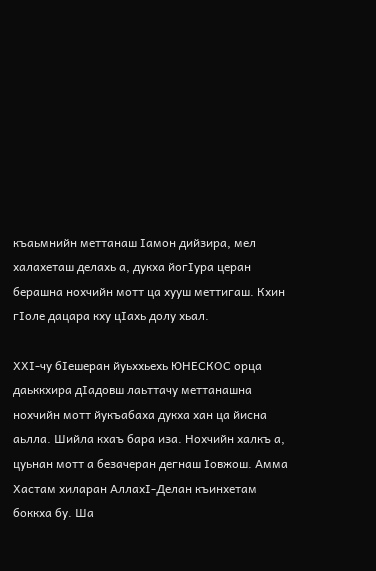къаьмнийн меттанаш Iамон дийзира, мел халахеташ делахь а, дукха йогIура церан берашна нохчийн мотт ца хууш меттигаш. Кхин гIоле дацара кху цIахь долу хьал.

ХХI-чу бIешеран йуьххьехь ЮНЕСКОС орца даьккхира дIадовш лаьттачу меттанашна нохчийн мотт йукъабаха дукха хан ца йисна аьлла. Шийла кхаъ бара иза. Нохчийн халкъ а, цуьнан мотт а безачеран дегнаш Iовжош. Амма Хастам хиларан АллахI-Делан къинхетам боккха бу. Ша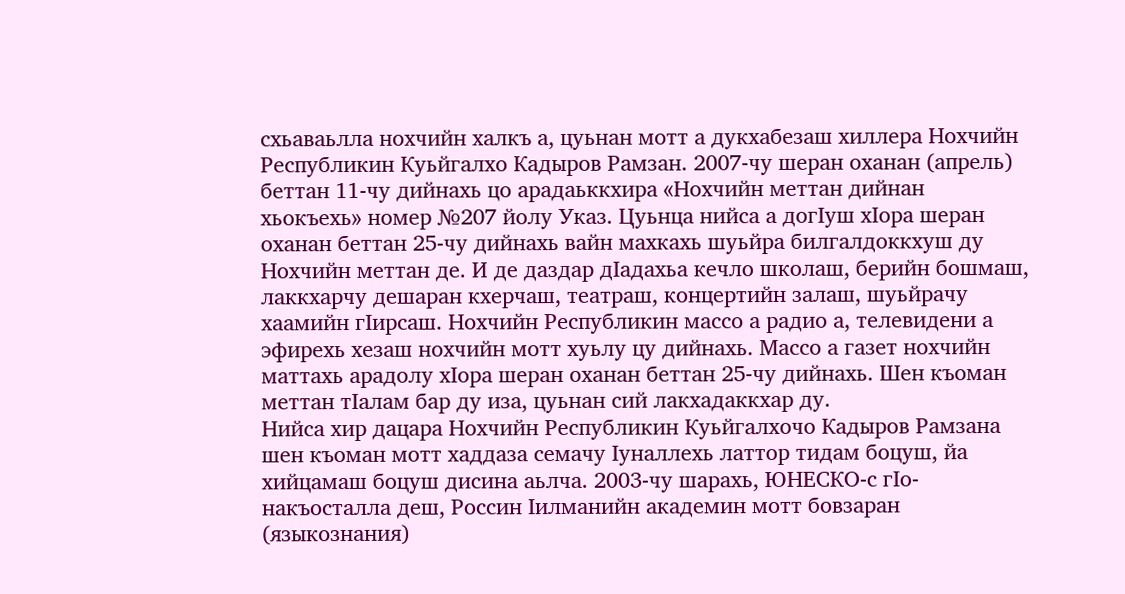схьаваьлла нохчийн халкъ а, цуьнан мотт а дукхабезаш хиллера Нохчийн Республикин Куьйгалхо Кадыров Рамзан. 2007-чу шеран оханан (апрель) беттан 11-чу дийнахь цо арадаьккхира «Нохчийн меттан дийнан хьокъехь» номер №207 йолу Указ. Цуьнца нийса а догIуш хIора шеран оханан беттан 25-чу дийнахь вайн махкахь шуьйра билгалдоккхуш ду Нохчийн меттан де. И де даздар дIадахьа кечло школаш, берийн бошмаш, лаккхарчу дешаран кхерчаш, театраш, концертийн залаш, шуьйрачу хаамийн гIирсаш. Нохчийн Республикин массо а радио а, телевидени а эфирехь хезаш нохчийн мотт хуьлу цу дийнахь. Массо а газет нохчийн маттахь арадолу хIора шеран оханан беттан 25-чу дийнахь. Шен къоман меттан тIалам бар ду иза, цуьнан сий лакхадаккхар ду.
Нийса хир дацара Нохчийн Республикин Куьйгалхочо Кадыров Рамзана шен къоман мотт хаддаза семачу Iуналлехь латтор тидам боцуш, йа хийцамаш боцуш дисина аьлча. 2003-чу шарахь, ЮНЕСКО-с гIо-накъосталла деш, Россин Iилманийн академин мотт бовзаран (языкознания)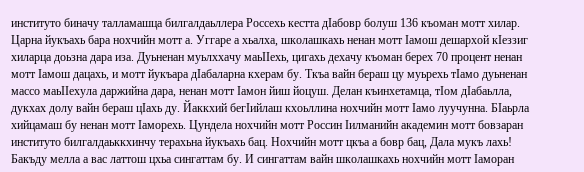институто биначу талламашца билгалдаьллера Россехь кестта дIабовр болуш 136 къоман мотт хилар. Царна йукъахь бара нохчийн мотт а. Уггаре а хьалха, школашкахь ненан мотт Iамош дешархой кIеззиг хиларца доьзна дара иза. Дуьненан муьлххачу маьIIехь, цигахь дехачу къоман берех 70 процент ненан мотт Iамош дацахь, и мотт йукъара дIабаларна кхерам бу. Ткъа вайн бераш цу муьрехь тIамо дуьненан массо маьIIехула даржийна дара, ненан мотт Iамон йиш йоцуш. Делан къинхетамца, тIом дIабаьлла, дукхах долу вайн бераш цIахь ду. Йаккхий бегIийлаш кхоьллина нохчийн мотт Iамо луучунна. БIаьрла хийцамаш бу ненан мотт Iаморехь. Цундела нохчийн мотт Россин Iилманийн академин мотт бовзаран институто билгалдаьккхинчу терахьна йукъахь бац. Нохчийн мотт цкъа а бовр бац, Дала мукъ лахь! Бакъду мелла а вас латтош цхьа сингаттам бу. И сингаттам вайн школашкахь нохчийн мотт Iаморан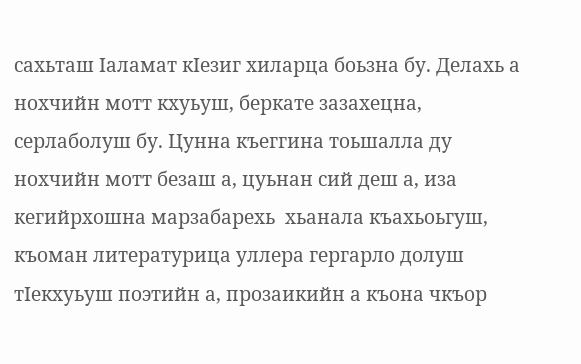сахьташ Iаламат кIезиг хиларца боьзна бу. Делахь а нохчийн мотт кхуьуш, беркате зазахецна, серлаболуш бу. Цунна къеггина тоьшалла ду нохчийн мотт безаш а, цуьнан сий деш а, иза кегийрхошна марзабарехь  хьанала къахьоьгуш, къоман литературица уллера гергарло долуш тIекхуьуш поэтийн а, прозаикийн а къона чкъор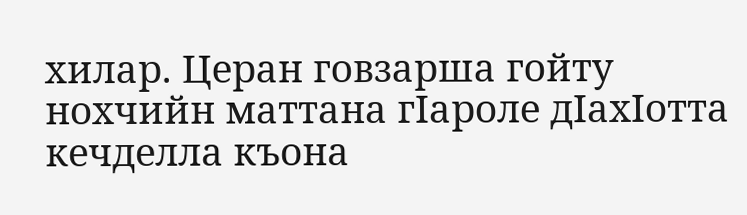хилар. Церан говзарша гойту нохчийн маттана гIароле дIахIотта кечделла къона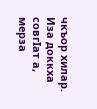чкъор хилар. Иза доккха совгIат а, мерза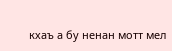кхаъ а бу ненан мотт мел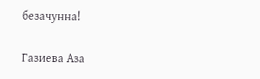безачунна!

Газиева Аза